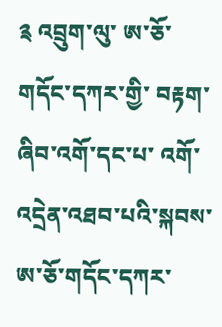༉ འབྲུག་ལུ་ ཨ་ཅོ་གདོང་དཀར་གྱི་ བརྟག་ཞིབ་འགོ་དང་པ་ འགོ་འདྲེན་འཐབ་པའི་སྐབས་ ཨ་ཅོ་གདོང་དཀར་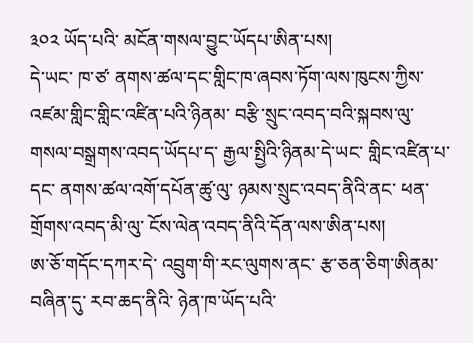༣༠༢ ཡོད་པའི་ མངོན་གསལ་བྱུང་ཡོདཔ་ཨིན་པས།
དེ་ཡང་ ཁ་ཙ་ ནགས་ཚལ་དང་གླིང་ཁ་ཞབས་ཏོག་ལས་ཁུངས་ཀྱིས་ འཛམ་གླིང་གླིང་འཛིན་པའི་ཉིནམ་ བརྩི་སྲུང་འབད་བའི་སྐབས་ལུ་ གསལ་བསྒྲགས་འབད་ཡོདཔ་ད་ རྒྱལ་སྤྱིའི་ཉིནམ་དེ་ཡང་ གླིང་འཛིན་པ་དང་ ནགས་ཚལ་འགོ་དཔོན་ཚུ་ལུ་ ཉམས་སྲུང་འབད་ནིའི་ནང་ ཕན་གྲོགས་འབད་མི་ལུ་ ངོས་ལེན་འབད་ནིའི་དོན་ལས་ཨིན་པས།
ཨ་ཅོ་གདོང་དཀར་དེ་ འབྲུག་གི་རང་ལུགས་ནང་ རྩ་ཅན་ཅིག་ཨིནམ་བཞིན་དུ་ རབ་ཆད་ནིའི་ ཉེན་ཁ་ཡོད་པའི་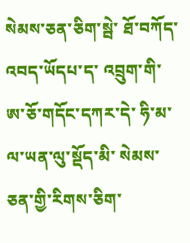སེམས་ཅན་ཅིག་སྦེ་ ཐོ་བཀོད་འབད་ཡོདཔ་ད་ འབྲུག་གི་ ཨ་ཅོ་གདོང་དཀར་དེ་ ཧི་མ་ལ་ཡན་ལུ་སྡོད་མི་ སེམས་ཅན་གྱི་རིགས་ཅིག་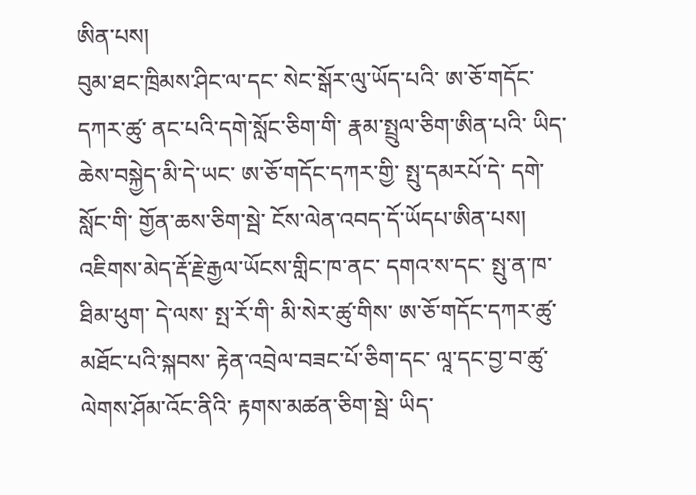ཨིན་པས།
བུམ་ཐང་ཁྲིམས་ཤིང་ལ་དང་ སེང་སྒོར་ལུ་ཡོད་པའི་ ཨ་ཅོ་གདོང་དཀར་ཚུ་ ནང་པའི་དགེ་སློང་ཅིག་གི་ རྣམ་སྤྲུལ་ཅིག་ཨིན་པའི་ ཡིད་ཆེས་བསྐྱེད་མི་དེ་ཡང་ ཨ་ཅོ་གདོང་དཀར་གྱི་ སྤུ་དམརཔོ་དེ་ དགེ་སློང་གི་ གྱོན་ཆས་ཅིག་སྦེ་ ངོས་ལེན་འབད་དོ་ཡོདཔ་ཨིན་པས།
འཇིགས་མེད་རྡོ་རྗེ་རྒྱལ་ཡོངས་གླིང་ཁ་ནང་ དགའ་ས་དང་ སྤུ་ན་ཁ་ ཐིམ་ཕུག་ དེ་ལས་ སྤ་རོ་གི་ མི་སེར་ཚུ་གིས་ ཨ་ཅོ་གདོང་དཀར་ཚུ་ མཐོང་པའི་སྐབས་ རྟེན་འབྲེལ་བཟང་པོ་ཅིག་དང་ ལཱ་དང་བྱ་བ་ཚུ་ ལེགས་ཤོམ་འོང་ནིའི་ རྟགས་མཚན་ཅིག་སྦེ་ ཡིད་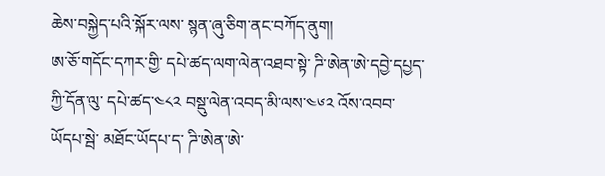ཆེས་བསྐྱེད་པའི་སྐོར་ལས་ སྙན་ཞུ་ཅིག་ནང་བཀོད་ནུག།
ཨ་ཅོ་གདོང་དཀར་གྱི་ དཔེ་ཚད་ལག་ལེན་འཐབ་སྟེ་ ཌི་ཨེན་ཨེ་དབྱེ་དཔྱད་ཀྱི་དོན་ལུ་ དཔེ་ཚད་༤༨༢ བསྡུ་ལེན་འབད་མི་ལས་༤༦༢ འོས་འབབ་ཡོདཔ་སྦེ་ མཐོང་ཡོདཔ་ད་ ཌི་ཨེན་ཨེ་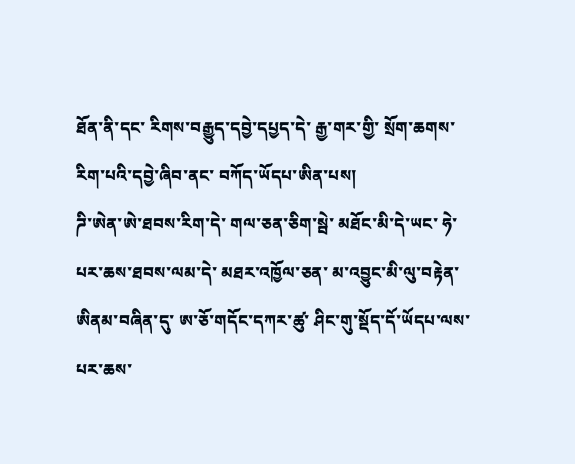ཐོན་ནི་དང་ རིགས་བརྒྱུད་དབྱེ་དཔྱད་དེ་ རྒྱ་གར་གྱི་ སྲོག་ཆགས་རིག་པའི་དབྱེ་ཞིབ་ནང་ བཀོད་ཡོདཔ་ཨིན་པས།
ཌི་ཨེན་ཨེ་ཐབས་རིག་དེ་ གལ་ཅན་ཅིག་སྦེ་ མཐོང་མི་དེ་ཡང་ ཧེ་ པར་ཆས་ཐབས་ལམ་དེ་ མཐར་འཁྱོལ་ཅན་ མ་འབྱུང་མི་ལུ་བརྟེན་ཨིནམ་བཞིན་དུ་ ཨ་ཅོ་གདོང་དཀར་ཚུ་ ཤིང་གུ་སྡོད་དོ་ཡོདཔ་ལས་ པར་ཆས་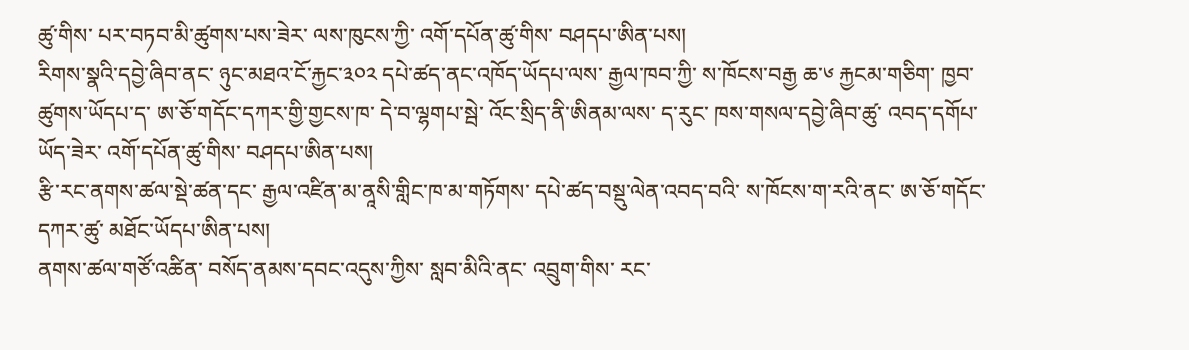ཚུ་གིས་ པར་བཏབ་མི་ཚུགས་པས་ཟེར་ ལས་ཁུངས་ཀྱི་ འགོ་དཔོན་ཚུ་གིས་ བཤདཔ་ཨིན་པས།
རིགས་སྣའི་དབྱེ་ཞིབ་ནང་ ཉུང་མཐའ་ངོ་རྐྱང་༣༠༢ དཔེ་ཚད་ནང་འཁོད་ཡོདཔ་ལས་ རྒྱལ་ཁབ་ཀྱི་ ས་ཁོངས་བརྒྱ ཆ་༦ རྐྱངམ་གཅིག་ ཁྱབ་ཚུགས་ཡོདཔ་ད་ ཨ་ཅོ་གདོང་དཀར་གྱི་གྱངས་ཁ་ དེ་བ་ལྷགཔ་སྦེ་ འོང་སྲིད་ནི་ཨིནམ་ལས་ ད་རུང་ ཁས་གསལ་དབྱེ་ཞིབ་ཚུ་ འབད་དགོཔ་ཡོད་ཟེར་ འགོ་དཔོན་ཚུ་གིས་ བཤདཔ་ཨིན་པས།
རྩི་རང་ནགས་ཚལ་སྡེ་ཚན་དང་ རྒྱལ་འཛིན་མ་ནཱསི་གླིང་ཁ་མ་གཏོགས་ དཔེ་ཚད་བསྡུ་ལེན་འབད་བའི་ ས་ཁོངས་ག་རའི་ནང་ ཨ་ཅོ་གདོང་དཀར་ཚུ་ མཐོང་ཡོདཔ་ཨིན་པས།
ནགས་ཚལ་གཙོ་འཚིན་ བསོད་ནམས་དབང་འདུས་ཀྱིས་ སླབ་མིའི་ནང་ འབྲུག་གིས་ རང་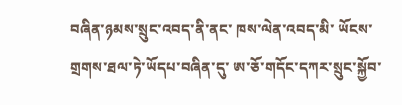བཞིན་ཉམས་སྲུང་འབད་ནི་ནང་ ཁས་ལེན་འབད་མི་ ཡོངས་གྲགས་ཐལ་ཏེ་ཡོདཔ་བཞིན་དུ་ ཨ་ཅོ་གདོང་དཀར་སྲུང་སྐྱོབ་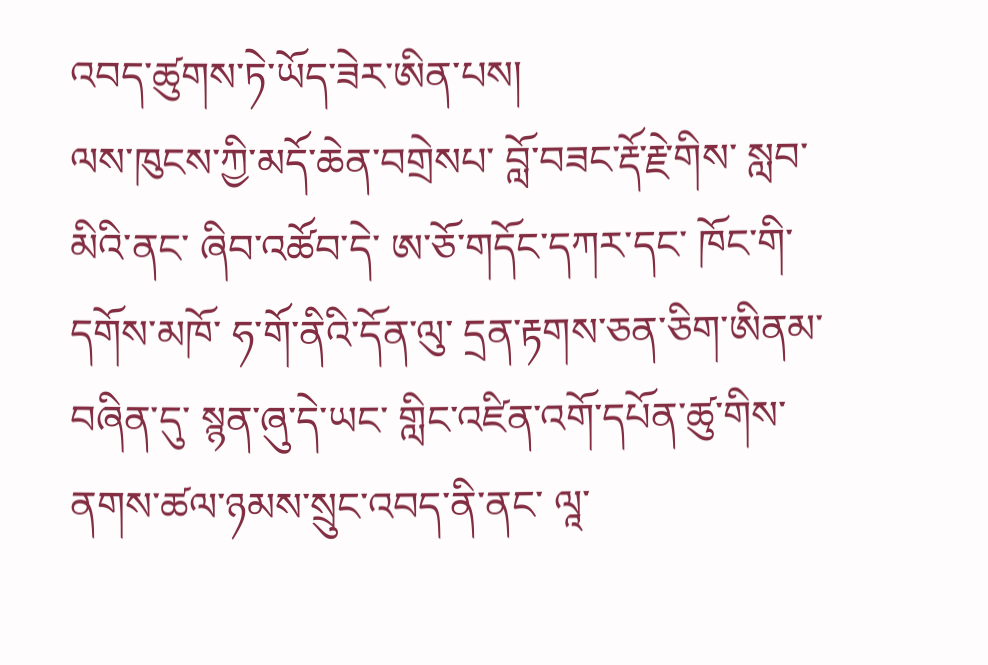འབད་ཚུགས་ཏེ་ཡོད་ཟེར་ཨིན་པས།
ལས་ཁུངས་ཀྱི་མདོ་ཆེན་བགྲེསཔ་ བློ་བཟང་རྡོ་རྗེ་གིས་ སླབ་མིའི་ནང་ ཞིབ་འཚོབ་དེ་ ཨ་ཅོ་གདོང་དཀར་དང་ ཁོང་གི་དགོས་མཁོ་ ཧ་གོ་ནིའི་དོན་ལུ་ དྲན་རྟགས་ཅན་ཅིག་ཨིནམ་བཞིན་དུ་ སྙན་ཞུ་དེ་ཡང་ གླིང་འཛིན་འགོ་དཔོན་ཚུ་གིས་ ནགས་ཚལ་ཉམས་སྲུང་འབད་ནི་ནང་ ལཱ་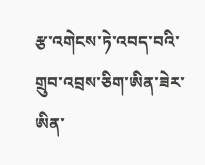རྩ་འགེངས་ཏེ་འབད་བའི་ གྲུབ་འབྲས་ཅིག་ཨིན་ཟེར་ཨིན་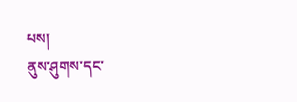པས།
ནུས་ཤུགས་དང་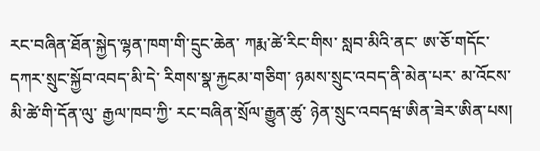རང་བཞིན་ཐོན་སྐྱེད་ལྷན་ཁག་གི་དྲུང་ཆེན་ ཀརྨ་ཚེ་རིང་གིས་ སླབ་མིའི་ནང་ ཨ་ཅོ་གདོང་དཀར་སྲུང་སྐྱོབ་འབད་མི་དེ་ རིགས་སྣ་རྐྱངམ་གཅིག་ ཉམས་སྲུང་འབད་ནི་མེན་པར་ མ་འོངས་མི་ཚེ་གི་དོན་ལུ་ རྒྱལ་ཁབ་ཀྱི་ རང་བཞིན་སྲོལ་རྒྱུན་ཚུ་ ཉེན་སྲུང་འབདཝ་ཨིན་ཟེར་ཨིན་པས།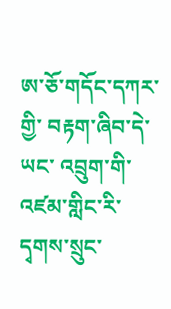ཨ་ཅོ་གདོང་དཀར་གྱི་ བརྟག་ཞིབ་དེ་ཡང་ འབྲུག་གི་ འཛམ་གླིང་རི་དྭགས་སྲུང་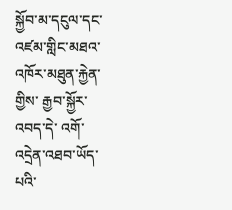སྐྱོབ་མ་དངུལ་དང་ འཛམ་གླིང་མཐའ་འཁོར་མཐུན་རྐྱེན་གྱིས་ རྒྱབ་སྐྱོར་འབད་དེ་ འགོ་འདྲེན་འཐབ་ཡོད་པའི་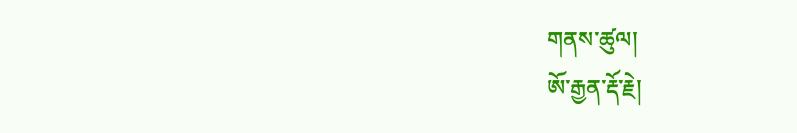གནས་ཚུལ།
ཨོ་རྒྱན་རྡོ་རྗེ།